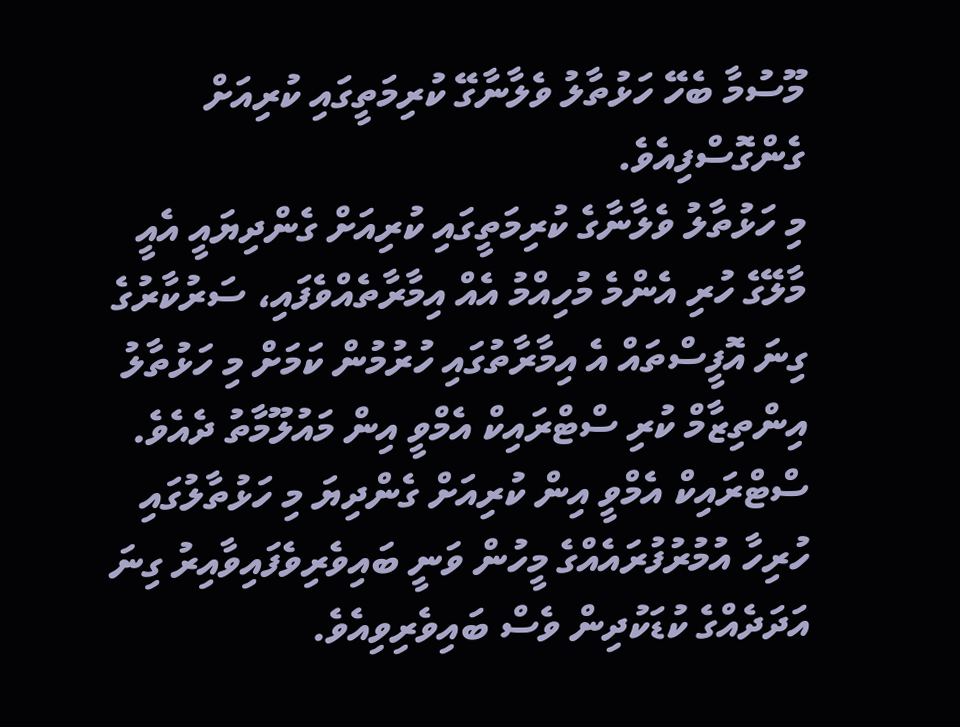މޫސުމާ ބެހޭ ހަޅުތާލު ވެލާނާގޭ ކުރިމަތީގައި ކުރިއަށް ގެންގޮސްފިއެވެ.
މި ހަޅުތާލު ވެލާނާގެ ކުރިމަތީގައި ކުރިއަށް ގެންދިޔައީ އެއީ މާލޭގެ ހުރި އެންމެ މުހިއްމު އެއް އިމާރާތެއްވެފައި، ސަރުކާރުގެ ގިނަ އޮފީސްތައް އެ އިމާރާތުގައި ހުރުމުން ކަމަށް މި ހަޅުތާލު އިންތިޒާމް ކުރި ސްޓްރައިކް އެމްވީ އިން މައުލޫމާތު ދެއެވެ. ސްޓްރައިކް އެމްވީ އިން ކުރިއަށް ގެންދިޔަ މި ހަޅުތާލުގައި ހުރިހާ އުމުރުފުރައެއްގެ މީހުން ވަނީ ބައިވެރިވެފައިވާއިރު ގިނަ އަދަދެއްގެ ކުޑަކުދިން ވެސް ބައިވެރިވިއެވެ.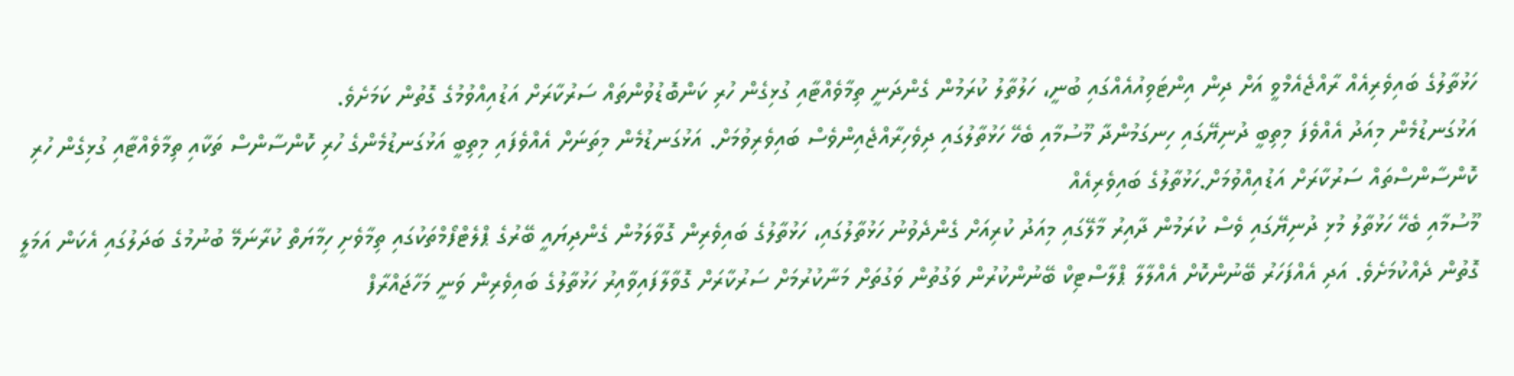ހަޅުތާލުގެ ބައިވެރިއެއް ރާއްޖެއެމްވީ އަށް ދިން އިންޓަވިއުއެއްގައި ބުނީ، ހަލުތާލު ކުރަމުން ގެންދަނީ ތިމާވެއްޓާއި ގުޅިގެން ހުރި ކަންބޮޑުވުންތައް ސަރުކާރަށް އަޑުއިއްވުމުގެ ގޮތުން ކަމަށެވެ.
އަޅުގަނޑުމެން މިއަދު އެއްވެފަ މިތިބީ ދުނިޔޭގައި ހިނގަމުންދާ މޫސުމާއި ބެހޭ ހަޅުތާލުގައި ދިވެހިރާއްޖެއިންވެސް ބައިވެރިވުމަށް. އަޅުގަނޑުމެން މިތަނަށް އެއްވެފައި މިތިބީ އަޅުގަނޑުމެންގެ ހުރި ކޮންސާންސް ތަކާއި ތިމާވެއްޓާއި ގުޅިގެން ހުރި ކޮންސާންސްތައް ސަރުކާރަށް އަޑުއިއްވުމަށް.ހަޅުތާލުގެ ބައިވެރިއެއް
މޫސުމާއި ބެހޭ ހަޅުތާލު މުޅި ދުނިޔޭގައި ވެސް ކުރަމުން ދާއިރު މާލޭގައި މިއަދު ކުރިއަށް ގެންދެވުނު ހަޅުތާލުގައި، ހަޅުތާލުގެ ބައިވެރިން ގޮވާލަމުން ގެންދިޔައީ ބޭރުގެ ޕްލެޓްފޯމްތަކުގައި ތިމާވެށި ހިމާޔަތް ކުރާނަމޭ ބުނުމުގެ ބަދަލުގައި އެކަން އަމަލީ ގޮތުން ދެއްކުމަށެވެ. އަދި އެއްފަހަރު ބޭނުންކޮށް އެއްލާލާ ޕްލާސްޓިކް ބޭނުންކުރުން ވަގުތުން ވަގުތަށް މަނާކުރުމަށް ސަރުކާރަށް ގޮވާލާފައިވާއިރު ހަޅުތާލުގެ ބައިވެރިން ވަނީ މަހާޖައްރާފް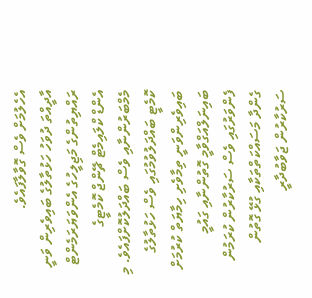އެހެލުމަށް ވެސް ގޮވާލާފައެވެ.
އާދީއްތަ ދުވަހު ހަޅުތާލުގެ ބައިވެރިން ވަނީ ރައްޔިތުންގެ މަޖިލީހުގެ އެންވަޔަރަމެންޓް އެންޑް ކްލައިމެޓް ޗޭންޖް ކޮމެޓީގެ މެމްބަރުންނާއި ވެސް ބައްދަލުކޮށްފައެވެ. މި ކޮމެޓީ ބައްދަލުވުމުގައި ވެސް ހަޅުތާލުގެ ބައިވެރިންވަނީ ތިމާވެށި ހިމާޔަތް ކުރުމަށް ބައިނަލްއަގްވާމީ ގޮތުންނާއި ގައުމީ ފެންވަރުގައި ވެސް ސަރުކާރުން ކުރަމުން ގެންދާ މަސައްކަތްތަކާއި ގުޅޭ ގޮތުން ސަރުކާރުން ޖަވާބުދާރީ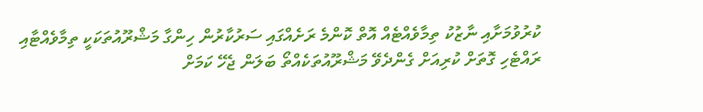ކުރުވުމަށާއި ނާޒުކު ތިމާވެއްޓެއް އޮތް ކޮންމެ ރަށެއްގައި ސަރުކާރުން ހިންގާ މަޝްރޫއުތަކަކީ ތިމާވެއްޓާއި ރައްޓެހި ގޮތަށް ކުރިއަށް ގެންދެވޭ މަޝްރޫއުތަކެއްތޯ ބަލަން ޖެހޭ ކަމަށް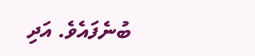ބުނެފައެވެ. އަދި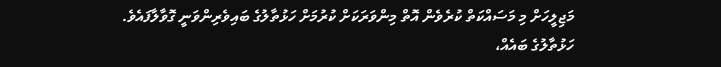މަޖިލީހަށް މި މަސައްކަތް ކުރެވެން އޮތް މިންވަރަކަށް ކުރުމަށް ހަޅުތާލުގެ ބައިވެރިންވަނީ ގޮވާލާފައެވެ.
ހަޅުތާލުގެ ބައެއް،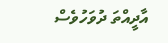އާދީއްތަ ދުވަހުވެސް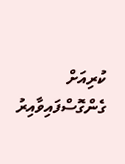ކުރިއަށް ގެންގޮސްފައިވާއިރު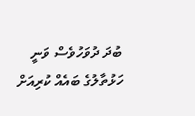ބުދަ ދުވަހުވެސް ވަނީ ހަޅުތާލުގެ ބައެއް ކުރިއަށް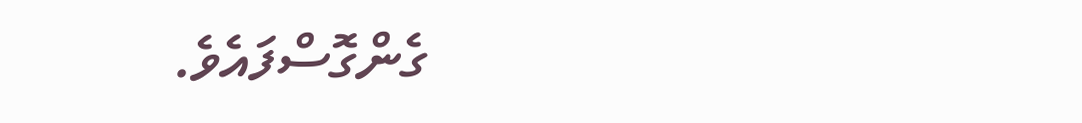ގެންގޮސްފައެވެ.